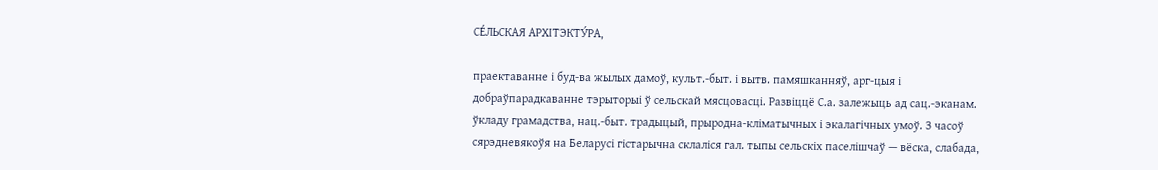СЕ́ЛЬСКАЯ АРХІТЭКТУ́РА,

праектаванне і буд-ва жылых дамоў, культ.-быт. і вытв. памяшканняў, арг-цыя і добраўпарадкаванне тэрыторыі ў сельскай мясцовасці. Развіццё С.а. залежыць ад сац.-эканам. ўкладу грамадства, нац.-быт. традыцый, прыродна-кліматычных і экалагічных умоў. З часоў сярэдневякоўя на Беларусі гістарычна склаліся гал. тыпы сельскіх паселішчаў — вёска, слабада,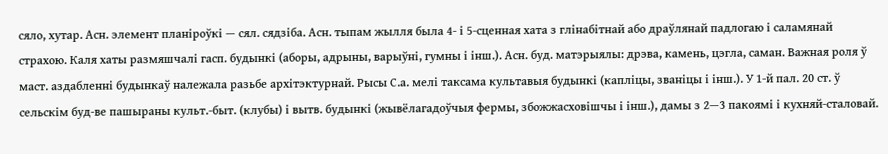сяло, хутар. Асн. элемент планіроўкі — сял. сядзіба. Асн. тыпам жылля была 4- і 5-сценная хата з глінабітнай або драўлянай падлогаю і саламянай страхою. Каля хаты размяшчалі гасп. будынкі (аборы, адрыны, варыўні, гумны і інш.). Асн. буд. матэрыялы: дрэва, камень, цэгла, саман. Важная роля ў маст. аздабленні будынкаў належала разьбе архітэктурнай. Рысы С.а. мелі таксама культавыя будынкі (капліцы, званіцы і інш.). У 1-й пал. 20 ст. ў сельскім буд-ве пашыраны культ.-быт. (клубы) і вытв. будынкі (жывёлагадоўчыя фермы, збожжасховішчы і інш.), дамы з 2—3 пакоямі і кухняй-сталовай.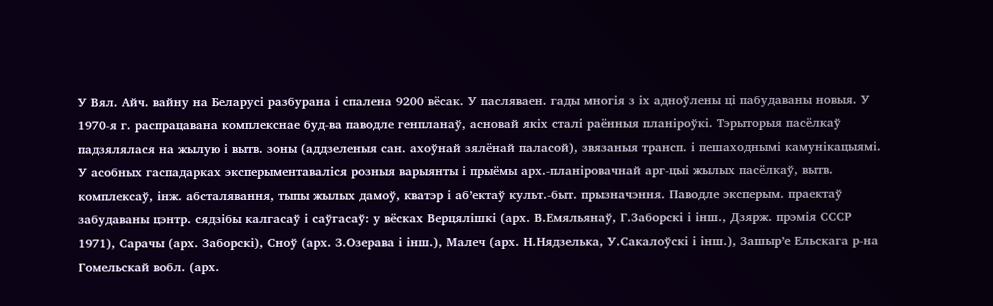У Вял. Айч. вайну на Беларусі разбурана і спалена 9200 вёсак. У пасляваен. гады многія з іх адноўлены ці пабудаваны новыя. У 1970-я г. распрацавана комплекснае буд-ва паводле генпланаў, асновай якіх сталі раённыя планіроўкі. Тэрыторыя пасёлкаў падзялялася на жылую і вытв. зоны (аддзеленыя сан. ахоўнай зялёнай паласой), звязаныя трансп. і пешаходнымі камунікацыямі. У асобных гаспадарках эксперыментаваліся розныя варыянты і прыёмы арх.-планіровачнай арг-цыі жылых пасёлкаў, вытв. комплексаў, інж. абсталявання, тыпы жылых дамоў, кватэр і аб’ектаў культ.-быт. прызначэння. Паводле эксперым. праектаў забудаваны цэнтр. сядзібы калгасаў і саўгасаў: у вёсках Верцялішкі (арх. В.Емяльянаў, Г.Заборскі і інш., Дзярж. прэмія СССР 1971), Сарачы (арх. Заборскі), Сноў (арх. З.Озерава і інш.), Малеч (арх. Н.Нядзелька, У.Сакалоўскі і інш.), Зашыр’е Ельскага р-на Гомельскай вобл. (арх.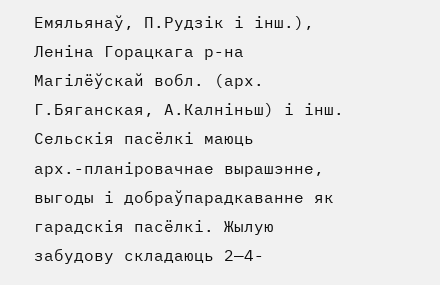Емяльянаў, П.Рудзік і інш.), Леніна Горацкага р-на Магілёўскай вобл. (арх. Г.Бяганская, А.Калніньш) і інш. Сельскія пасёлкі маюць арх.-планіровачнае вырашэнне, выгоды і добраўпарадкаванне як гарадскія пасёлкі. Жылую забудову складаюць 2—4-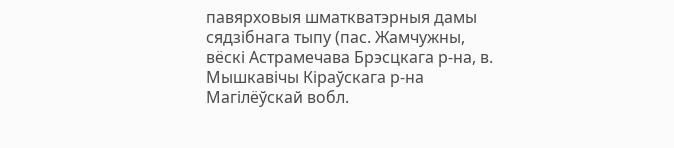павярховыя шматкватэрныя дамы сядзібнага тыпу (пас. Жамчужны, вёскі Астрамечава Брэсцкага р-на, в. Мышкавічы Кіраўскага р-на Магілёўскай вобл.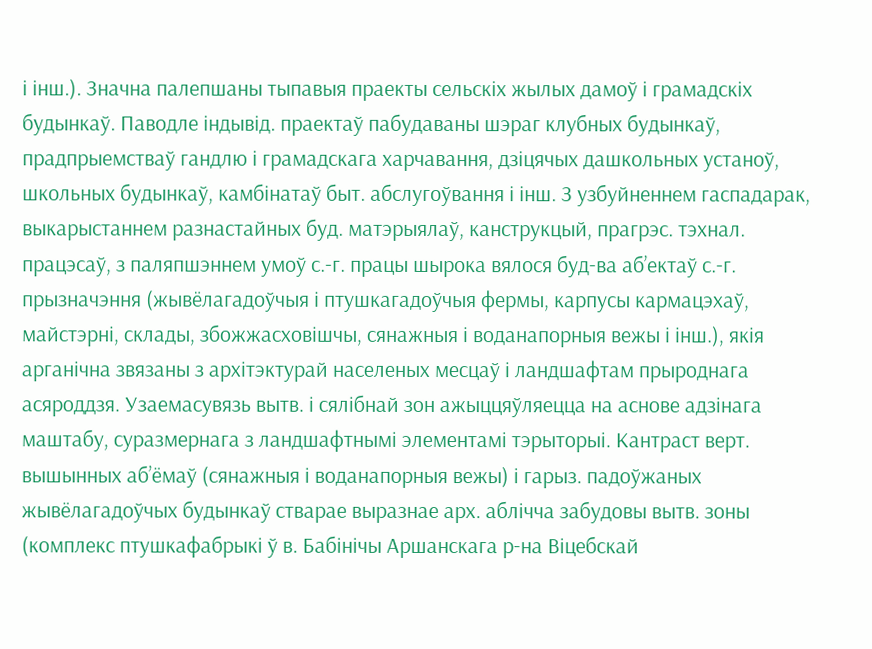і інш.). Значна палепшаны тыпавыя праекты сельскіх жылых дамоў і грамадскіх будынкаў. Паводле індывід. праектаў пабудаваны шэраг клубных будынкаў, прадпрыемстваў гандлю і грамадскага харчавання, дзіцячых дашкольных устаноў, школьных будынкаў, камбінатаў быт. абслугоўвання і інш. З узбуйненнем гаспадарак, выкарыстаннем разнастайных буд. матэрыялаў, канструкцый, прагрэс. тэхнал. працэсаў, з паляпшэннем умоў с.-г. працы шырока вялося буд-ва аб’ектаў с.-г. прызначэння (жывёлагадоўчыя і птушкагадоўчыя фермы, карпусы кармацэхаў, майстэрні, склады, збожжасховішчы, сянажныя і воданапорныя вежы і інш.), якія арганічна звязаны з архітэктурай населеных месцаў і ландшафтам прыроднага асяроддзя. Узаемасувязь вытв. і сялібнай зон ажыццяўляецца на аснове адзінага маштабу, суразмернага з ландшафтнымі элементамі тэрыторыі. Кантраст верт. вышынных аб’ёмаў (сянажныя і воданапорныя вежы) і гарыз. падоўжаных жывёлагадоўчых будынкаў стварае выразнае арх. аблічча забудовы вытв. зоны (комплекс птушкафабрыкі ў в. Бабінічы Аршанскага р-на Віцебскай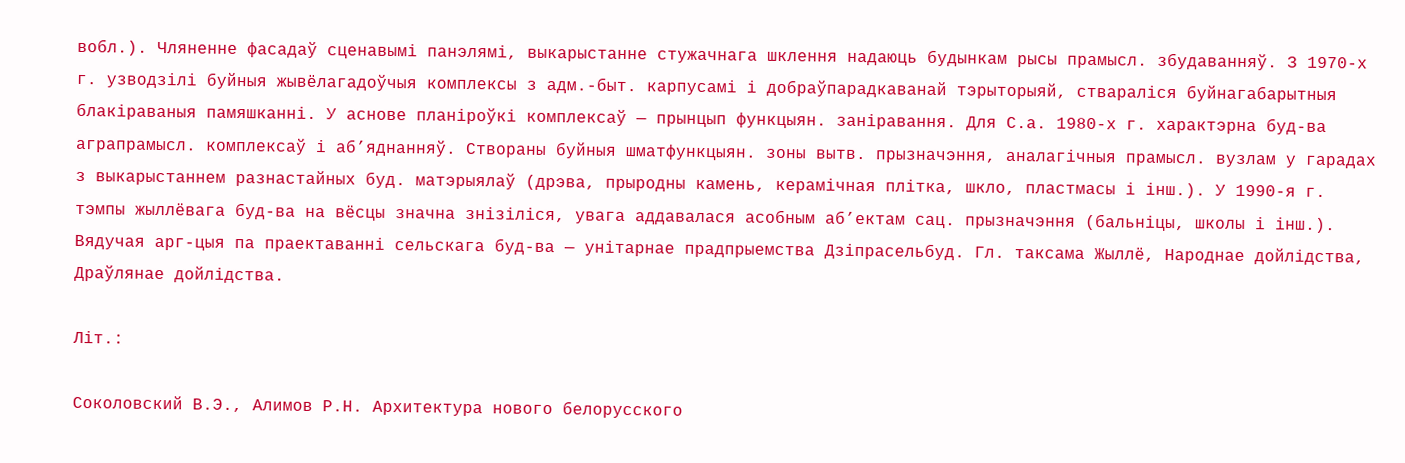вобл.). Чляненне фасадаў сценавымі панэлямі, выкарыстанне стужачнага шклення надаюць будынкам рысы прамысл. збудаванняў. З 1970-х г. узводзілі буйныя жывёлагадоўчыя комплексы з адм.-быт. карпусамі і добраўпарадкаванай тэрыторыяй, ствараліся буйнагабарытныя блакіраваныя памяшканні. У аснове планіроўкі комплексаў — прынцып функцыян. заніравання. Для С.а. 1980-х г. характэрна буд-ва аграпрамысл. комплексаў і аб’яднанняў. Створаны буйныя шматфункцыян. зоны вытв. прызначэння, аналагічныя прамысл. вузлам у гарадах з выкарыстаннем разнастайных буд. матэрыялаў (дрэва, прыродны камень, керамічная плітка, шкло, пластмасы і інш.). У 1990-я г. тэмпы жыллёвага буд-ва на вёсцы значна знізіліся, увага аддавалася асобным аб’ектам сац. прызначэння (бальніцы, школы і інш.). Вядучая арг-цыя па праектаванні сельскага буд-ва — унітарнае прадпрыемства Дзіпрасельбуд. Гл. таксама Жыллё, Народнае дойлідства, Драўлянае дойлідства.

Літ.:

Соколовский В.Э., Алимов Р.Н. Архитектура нового белорусского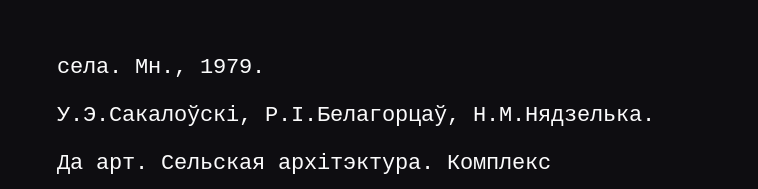села. Мн., 1979.

У.Э.Сакалоўскі, Р.І.Белагорцаў, Н.М.Нядзелька.

Да арт. Сельская архітэктура. Комплекс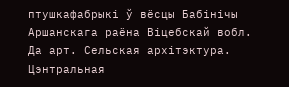птушкафабрыкі ў вёсцы Бабінічы Аршанскага раёна Віцебскай вобл.
Да арт. Сельская архітэктура. Цэнтральная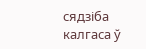сядзіба калгаса ў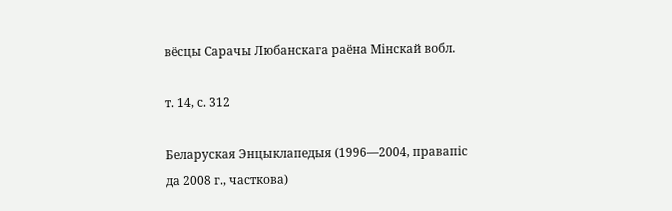вёсцы Сарачы Любанскага раёна Мінскай вобл.

т. 14, с. 312

Беларуская Энцыклапедыя (1996—2004, правапіс да 2008 г., часткова)